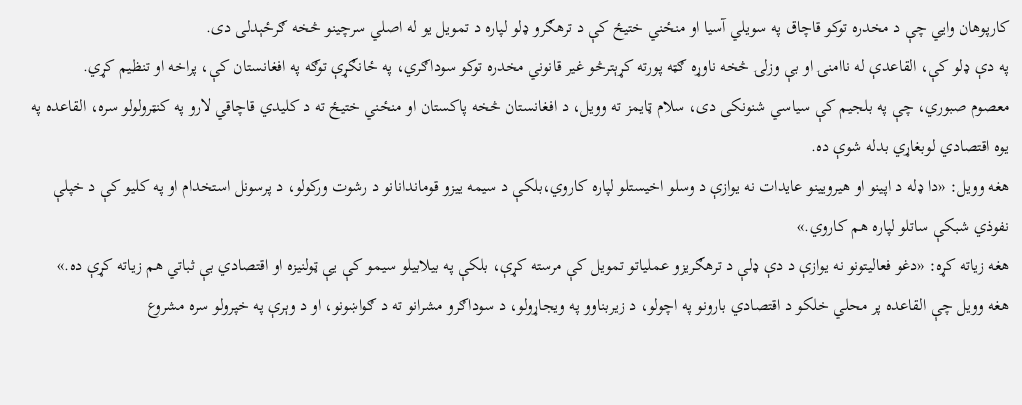کارپوهان وایي چې د مخدره توکو قاچاق په سویلي آسیا او منځني ختیځ کې د ترهګرو ډلو لپاره د تمویل یو له اصلي سرچینو څخه ګرځېدلی دی.
په دې ډلو کې، القاعدې له ناامنۍ او بې وزلۍ څخه ناوړه ګټه پورته کړېترڅو غیر قانوني مخدره توکو سوداګري، په ځانګړې توګه په افغانستان کې، پراخه او تنظیم کړي.
معصوم صبوري، چې په بلجیم کې سیاسي شنونکی دی، سلام ټایمز ته وویل، د افغانستان څخه پاکستان او منځني ختیځ ته د کلیدي قاچاقي لارو په کنټرولولو سره، القاعده په یوه اقتصادي لوبغاړي بدله شوې ده.
هغه وویل: «دا ډله د اپینو او هیرویینو عایدات نه یوازې د وسلو اخیستلو لپاره کاروي،بلکې د سیمه ییزو قوماندانانو د رشوت ورکولو، د پرسونل استخدام او په کلیو کې د خپلې نفوذي شبکې ساتلو لپاره هم کاروي.»
هغه زیاته کړه: «دغو فعالیتونو نه یوازې د دې ډلې د ترهګریزو عملیاتو تمویل کې مرسته کړې، بلکې په بیلابیلو سیمو کې یې ټولنیزه او اقتصادي بې ثباتي هم زیاته کړې ده.»
هغه وویل چې القاعده پر محلي خلکو د اقتصادي بارونو په اچولو، د زیربناوو په ویجاړولو، د سوداګرو مشرانو ته د ګواښونو، او د وېرې په خپرولو سره مشروع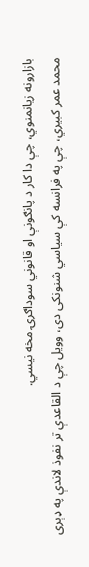بازارونه زیانمنوي، چې دا کار د پانګونې او قانوني سوداګرۍ مخه نیسي.
محمد عمر کبیري، چې په فرانسه کې سیاسي شنونکی دی، وویل چې د القاعدې تر نفوذ لاندې په ډېری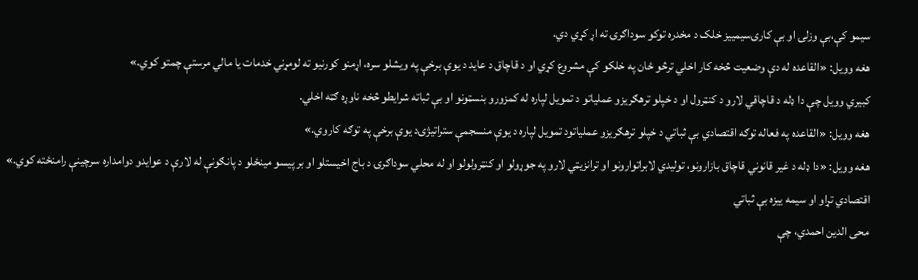سیمو کې،بې وزلۍ او بې کارۍسیمییز خلک د مخدره توکو سوداګرۍ ته اړ کړي دي.
هغه وویل: «القاعده له دې وضعیت څخه کار اخلي ترڅو ځان په خلکو کې مشروع کړي او د قاچاق د عاید د یوې برخې په ویشلو سره، اړمنو کورنیو ته لومړني خدمات یا مالي مرستې چمتو کوي.»
کبیري وویل چې دا ډله د قاچاقي لارو د کنټرول او د خپلو ترهګریزو عملیاتو د تمویل لپاره له کمزورو بنسټونو او بې ثباته شرایطو څخه ناوړه ګټه اخلي.
هغه وویل: «القاعده په فعاله توګه اقتصادي بې ثباتي د خپلو ترهګریزو عملیاتود تمویل لپاره د یوې منسجمې ستراتیژۍد یوې برخې په توګه کاروي.»
هغه وویل: «دا ډله د غیر قانوني قاچاق بازارونو، توليدي لابراتوارونو او ترانزیټي لارو په جوړولو او کنټرولولو او له محلي سوداګرۍ د باج اخیستلو او بر پیسو مینځلو د پانګونې له لارې د عوایدو دوامداره سرچینې رامنځته کوي.»
اقتصادي تړاو او سیمه ییزه بې ثباتي
محی الدین احمدي، چې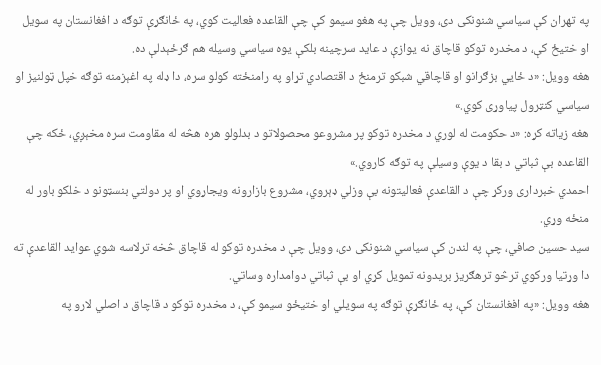په تهران کې سیاسي شنونکی دی، وویل چې په هغو سیمو کې چې القاعده فعالیت کوي، په ځانګړې توګه د افغانستان په سویل او ختیځ کې، د مخدره توکو قاچاق نه یوازې د عاید سرچینه بلکې یوه سیاسي وسیله هم ګرځېدلې ده.
هغه وویل: «د ځایي بزګرانو او قاچاقي شبکو ترمنځ د اقتصادي تړاو په رامنځته کولو سره، دا ډله په اغېزمنه توګه خپل ټولنیز او سیاسي کنټرول پیاوړی کوي.»
هغه زیاته کړه: «د حکومت له لوري د مخدره توکو پر مشروعو محصولاتو د بدلولو هره هڅه له مقاومت سره مخېږي، ځکه چې القاعده بې ثباتي د بقا د یوې وسیلې په توګه کاروي.»
احمدي خبرداری ورکړ چې د القاعدې فعالیتونه بې وزلي ډېروي، مشروع بازارونه ویجاړوي او پر دولتي بنسټونو د خلکو باور له منځه وړي.
سید حسین صافي، چې په لندن کې سیاسي شنونکی دی، وویل چې د مخدره توکو له قاچاق څخه ترلاسه شوي عواید القاعدې ته دا وړتیا ورکوي ترڅو ترهګریز بریدونه تمویل کړي او بې ثباتي دوامداره وساتي.
هغه وویل: «په افغانستان کې، په ځانګړې توګه په سویلي او ختیځو سیمو کې، د مخدره توکو د قاچاق د اصلي لارو په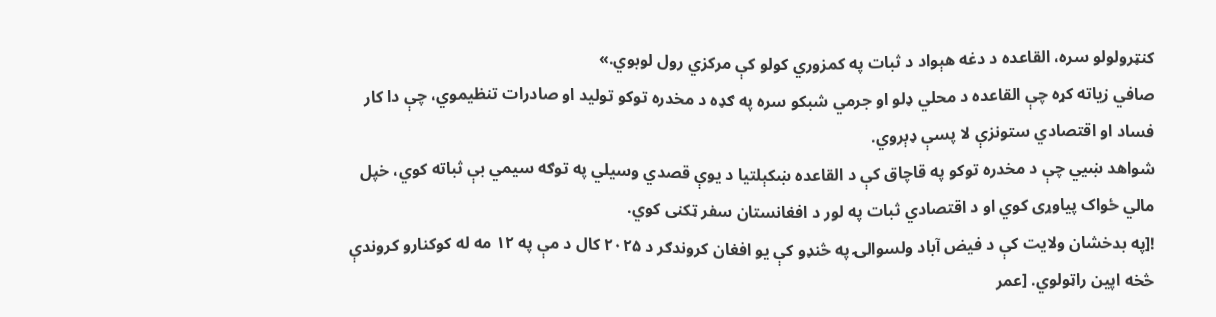کنټرولولو سره، القاعده د دغه هېواد د ثبات په کمزوري کولو کې مرکزي رول لوبوي.»
صافي زیاته کړه چې القاعده د محلي ډلو او جرمي شبکو سره په ګډه د مخدره توکو تولید او صادرات تنظیموي، چې دا کار فساد او اقتصادي ستونزې لا پسې ډېروي.
شواهد ښيي چې د مخدره توکو په قاچاق کې د القاعده ښکېلتیا د یوې قصدي وسيلي په توګه سیمي بې ثباته کوي، خپل مالي ځواک پياوړی کوي او د اقتصادي ثبات په لور د افغانستان سفر ټکنی کوي.
![په بدخشان ولایت کې د فیض آباد ولسوالۍ په څنډو کې یو افغان کروندګر د ۲۰۲۵ کال د مې په ۱۲ مه له کوکنارو کروندې څخه اپین راټولوي. [عمر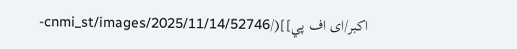اکبر/ای اف پي]](/cnmi_st/images/2025/11/14/52746-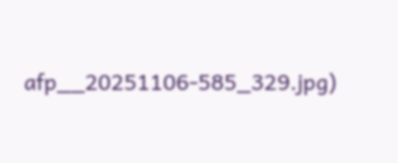afp__20251106-585_329.jpg)